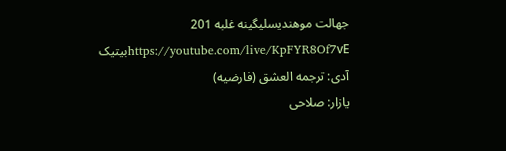جهالت موهندیسلیگینه غلبه 201
https://youtube.com/live/KpFYR8Of7vEبیتیک آدی: ترجمه العشق (فارضیه)
یازار: صلاحی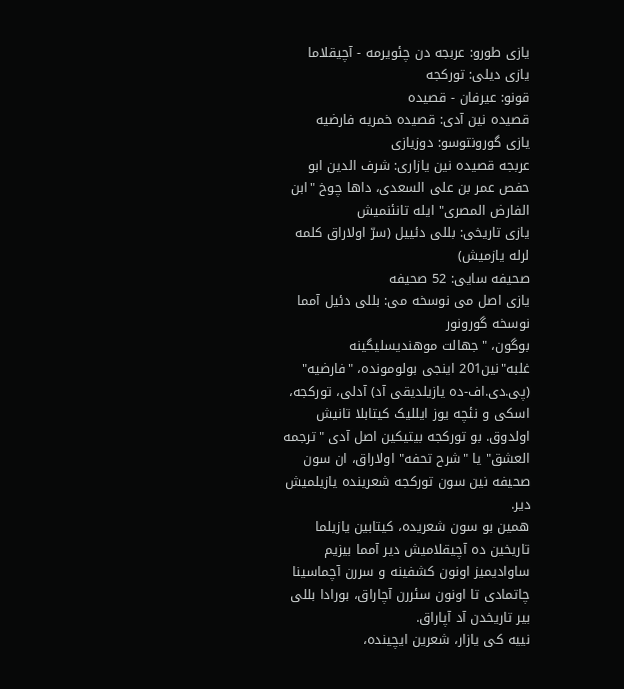یازی طورو: عربجه دن چئویرمه - آچیقلاما
یازی دیلی: تورکجه
قونو: عیرفان - قصیده
قصیده نین آدی: قصیده خمریه فارضیه
یازی گورونتوسو: دوزیازی
عربجه قصیده نین یازاری: شرف الدین ابو حفص عمر بن علی السعدی، داها چوخ "ابن الفارض المصری" ایله تانئنمیش
یازی تاریخی: بللی دئییل (سرّ اولاراق کلمه لرله یازمیش)
صحیفه سایی: 52 صحیفه
یازی اصل می نوسخه می: بللی دئیل آمما نوسخه گورونور
بوگون، "جهالت موهندیسلیگینه غلبه"نین201 اینجی بولومونده، "فارضیه" (پی.دی.اف-ده یازیلدیقی آد) آدلی، تورکجه، اسکی و نئچه یوز ایللیک کیتابلا تانیش اولدوق. بو تورکجه بیتیکین اصل آدی "ترجمه العشق" یا "شرح تحفه" اولاراق، ان سون صحیفه نین سون تورکجه شعرینده یازیلمیش دیر.
همین بو سون شعریده، کیتابین یازیلما تاریخین ده آچیقلامیش دیر آمما بیزیم ساوادیمیز اونون کشفینه و سررن آچماسینا چاتمادی تا اونون سئررن آچاراق، بورادا بللی بیر تاریخدن آد آپاراق.
نییه کی یازار، شعرین ایچینده،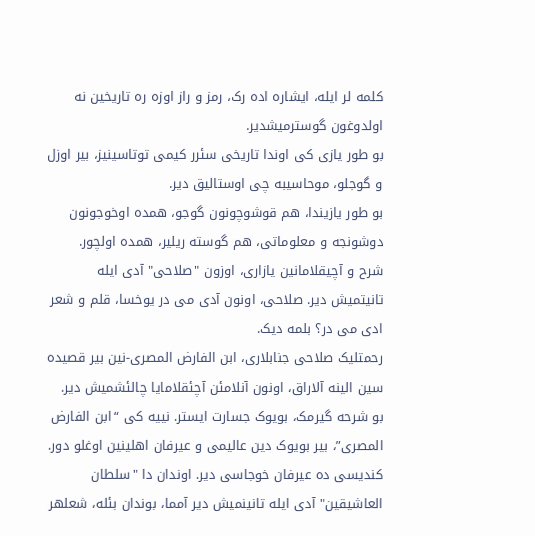کلمه لر ایله، ایشاره اده رک، رمز و راز اوزه ره تاریخین نه اولدوغون گوسترمیشدیر.
بو طور یازی کی اوندا تاریخی سئرر کیمی توتاسینیز، بیر اوزل و گوجلو، موحاسیبه چی اوستالیق دیر.
بو طور یازیندا، هم قوشوچونون گوجو، همده اوخوجونون دوشونجه و معلوماتی، هم گوسته ریلیر، همده اولچور.
شرح و آچیقلامانین یازاری، اوزون "صلاحی" آدی ایله تانیتمیش دیر. صلاحی، اونون آدی می در یوخسا، قلم و شعر ادی می در؟ بلمه دیک.
رحمتلیک صلاحی جنابلاری، ابن الفارض المصری-نین بیر قصیده سین الینه آلاراق، اونون آنلامئن آچئقلامایا چالئشمیش دیر.
بو شرحه گیرمک، بویوک جسارت ایستر. نییه کی “ابن الفارض المصری”، بیر بویوک دین عالیمی و عیرفان اهلینین اوغلو دور. کندیسی ده عیرفان خوجاسی دیر. اوندان دا "سلطان العاشیقین" آدی ایله تانینمیش دیر آمما، بوندان بئله، شعلهر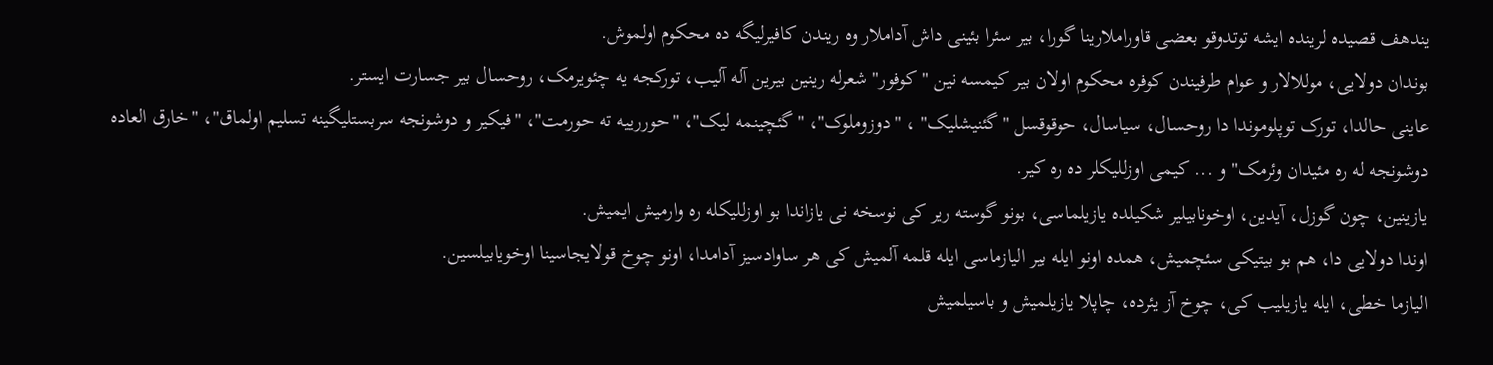یندهف قصیده لرینده ایشه توتدوقو بعضی قاوراملارینا گورا، بیر سئرا بئینی داش آداملار وه ریندن کافیرلیگه ده محکوم اولموش.
بوندان دولایی، موللالار و عوام طرفیندن کوفره محکوم اولان بیر کیمسه نین "کوفور" شعرله رینین بیرین آله آلیب، تورکجه یه چئویرمک، روحسال بیر جسارت ایستر.
عاینی حالدا، تورک توپلوموندا دا روحسال، سیاسال، حوقوقسل "گئنیشلیک" ، "دوزوملوک"، "گئچینمه لیک"، "حوررییه ته حورمت"، "فیکیر و دوشونجه سربستلیگینه تسلیم اولماق"، "خارق العاده دوشونجه له ره مئیدان وئرمک" و ... کیمی اوزللیکلر ده ره کیر.
یازینین، چون گوزل، آیدین، اوخونابیلیر شکیلده یازیلماسی، بونو گوسته ریر کی نوسخه نی یازاندا بو اوزللیکله ره وارمیش ایمیش.
اوندا دولایی دا، هم بو بیتیکی سئچمیش، همده اونو ایله بیر الیازماسی ایله قلمه آلمیش کی هر ساوادسیز آدامدا، اونو چوخ قولایجاسینا اوخویابیلسین.
الیازما خطی، ایله یازیلیب کی، چوخ آز یئرده، چاپلا یازیلمیش و باسیلمیش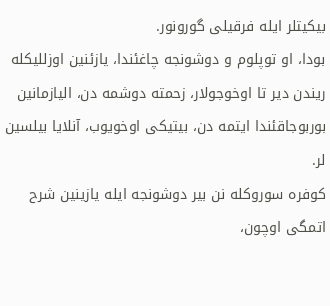بیکیتلر ایله فرقیلی گورونور.
بودا، او توپلوم و دوشونجه چاغئندا، یازئنین اوزللیکله ریندن دیر تا اوخوجولار، زحمته دوشمه دن، الیازمانین بوربوجاقئندا ایتمه دن، بیتیکی اوخویوب، آنلایا بیلسین لر.
کوفره سوروکله نن بیر دوشونجه ایله یازینین شرح اتمگی اوچون،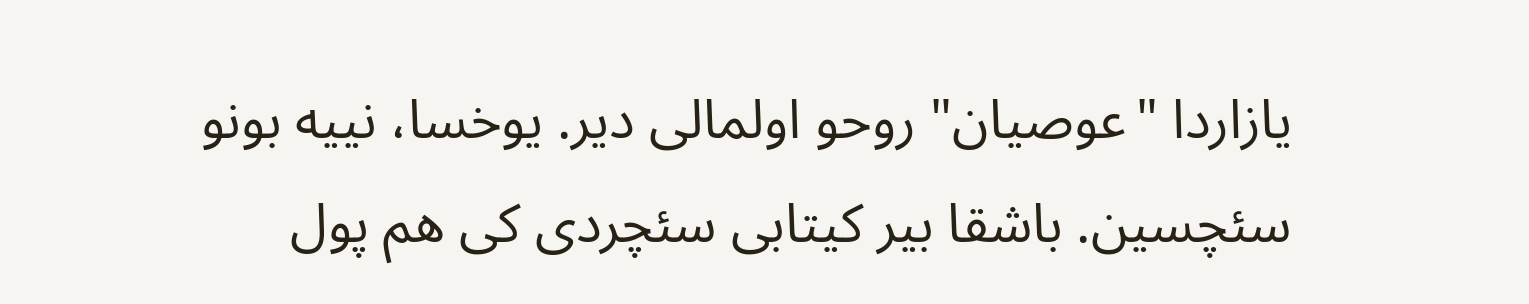یازاردا "عوصیان" روحو اولمالی دیر. یوخسا، نییه بونو سئچسین. باشقا بیر کیتابی سئچردی کی هم پول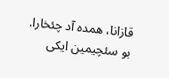قازانا، همده آد چئخارا.
بو سئچیمین ایکی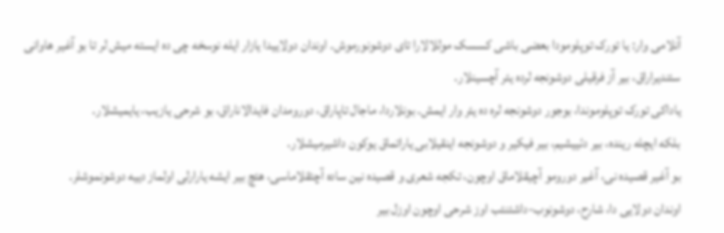آنلامی وار: یا تورک توپلومودا بعضی باشی کسسک موللالارا تای دوشونورموش. اوندان دولاییدا یازار ایله نوسخه چی ده ایسته میش لر تا بو آغیر هاوانی سئندیراراق، بیر آز فرقیلی دوشونجه لرده یئر آچسینلار.
یاداکی تورک توپلوموندا، بوجور دوشونجه لره ده یئر وار ایمش. بونلاردا، ماجال تاپاراق، دورومدان فایدالاناراق، بو شرحی یازیب، یایمیشلار.
بلکه ایچله رینده، بیر دئییشیم، بیر فیکیر و دوشونجه اینقیلابی یاراتماق یوکون داشیرمیشلار.
بو آغیر قصیده نی، آغیر دورومو آچیقلاماق اوچون، تکجه شعری و قصیده نین ساده آچئقلاماسی، هئچ بیر ایشه یارارلی اولماز دییه دوشونموشلر.
اوندان دولایی دا، شارح، دوشونوب-داشئنئب اوز شرحی اوچون اوزل بیر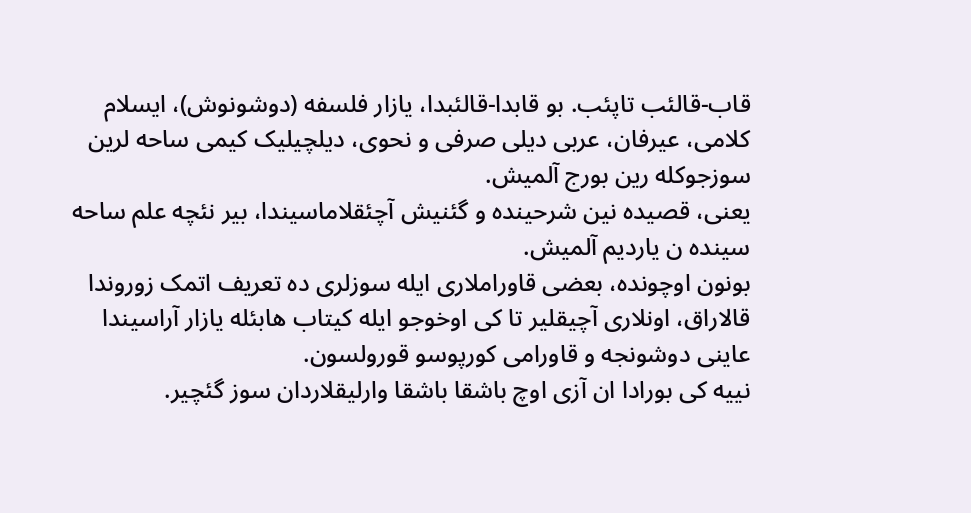قاب-قالئب تاپئب. بو قابدا-قالئبدا، یازار فلسفه (دوشونوش)، ایسلام کلامی، عیرفان، عربی دیلی صرفی و نحوی، دیلچیلیک کیمی ساحه لرین سوزجوکله رین بورج آلمیش.
یعنی، قصیده نین شرحینده و گئنیش آچئقلاماسیندا، بیر نئچه علم ساحه سینده ن یاردیم آلمیش.
بونون اوچونده، بعضی قاوراملاری ایله سوزلری ده تعریف اتمک زوروندا قالاراق، اونلاری آچیقلیر تا کی اوخوجو ایله کیتاب هابئله یازار آراسیندا عاینی دوشونجه و قاورامی کورپوسو قورولسون.
نییه کی بورادا ان آزی اوچ باشقا باشقا وارلیقلاردان سوز گئچیر.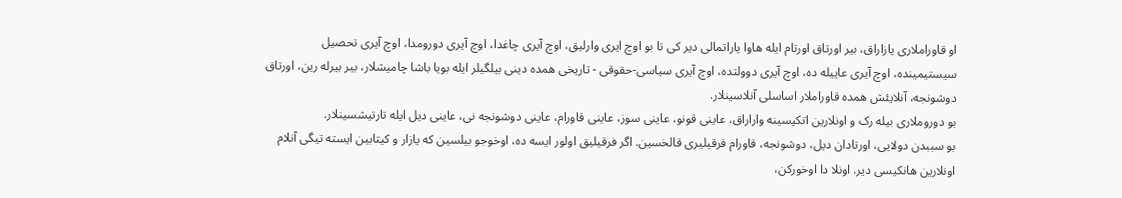او قاوراملاری یازاراق، بیر اورتاق اورتام ایله هاوا یاراتمالی دیر کی تا بو اوچ ایری وارلیق، اوچ آیری چاغدا، اوچ آیری دورومدا، اوچ آیری تحصیل سیستیمینده، اوچ آیری عاییله ده، اوچ آیری دوولتده، اوچ آیری سیاسی-حقوقی - تاریخی همده دینی بیلگیلر ایله بویا باشا چامیشلار، بیر بیرله رین، اورتاق دوشونجه، آنلایئش همده قاوراملار اساسلی آنلاسینلار.
بو دوروملاری بیله رک و اونلارین اتکیسینه واراراق، عاینی قونو، عاینی سوز، عاینی قاورام، عاینی دوشونجه نی، عاینی دیل ایله تارتیشسینلار.
بو سببدن دولایی، اورتادان دیل، دوشونجه، قاورام فرقیلیری قالخسین. اگر فرقیلیق اولور ایسه ده، اوخوجو بیلسین که یازار و کیتابین ایسته تیگی آنلام اونلارین هانکیسی دیر. اونلا دا اوخورکن،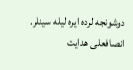دوشونجه لرده ایره لیله سینلر.
انصافعلی هدایت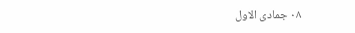٠٨ جمادی الاول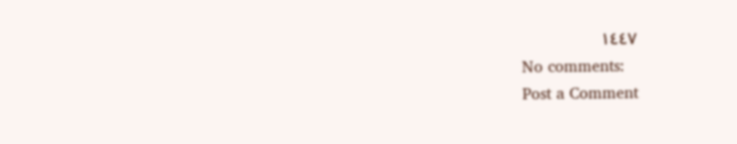١٤٤٧
No comments:
Post a Comment